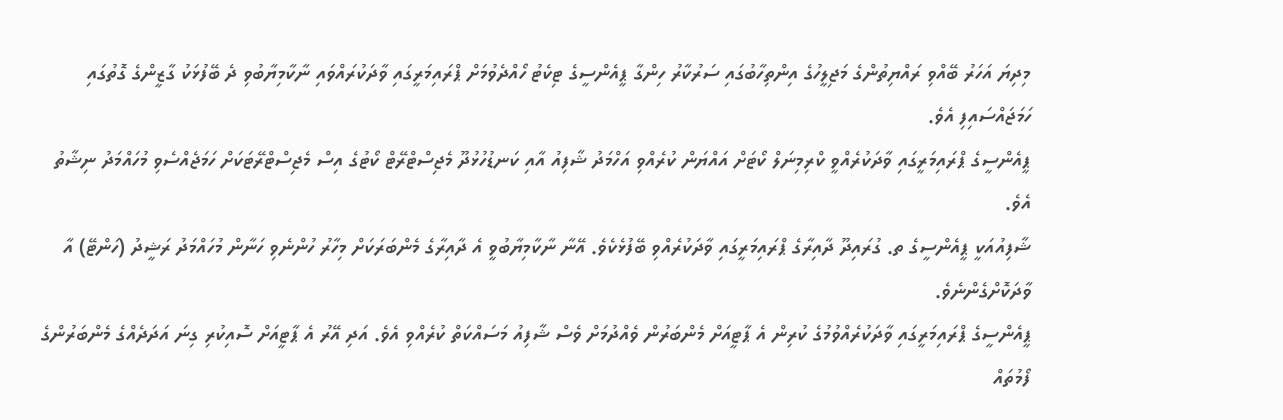މިދިޔަ އަހަރު ބޭއްވި ރައްޔިތުންގެ މަޖިލީހުގެ އިންތިހާބުގައި ސަރުކާރު ހިންގާ ޕީއެންސީގެ ޓިކެޓު ހޯއްދެވުމަށް ޕްރައިމަރީގައި ވާދަކުރައްވައި ނާކާމިޔާބުވި ދެ ބޭފުޅަކު ގާޒީންގެ ގޮތުގައި ހަމަޖައްސައިފި އެވެ.
ޕީއެންސީގެ ޕްރައިމަރީގައި ވާދަކުރެއްވީ ކްރިމިނަލް ކޯޓަށް އައްޔަން ކުރެއްވި އަހްމަދު ޝާފިއު އާއި ކަނޑުހުޅުދޫ މެޖިސްޓްރޭޓް ކޯޓުގެ އިސް މެޖިސްޓްރޭޓަކަށް ހަމަޖެއްސެވި މުހައްމަދު ނިޝާތު އެވެ.
ޝާފިއުއަކީ ޕީއެންސީގެ ތ. ގުރައިދޫ ދާއިރާގެ ޕްރައިމަރީގައި ވާދަކުރެއްވި ބޭފުޅެކެވެ. އޭނާ ނާކާމިޔާބުވީ އެ ދާއިރާގެ މެންބަރަކަށް މިހާރު ހުންނެވި ހަނާން މުހައްމަދު ރަޝީދު (ހަންޓޭ) އާ ވާދަކޮށްގެންނެވެ.
ޕީއެންސީގެ ޕްރައިމަރީގައި ވާދަކުރެއްވުމުގެ ކުރިން އެ ޕާޓީއަށް މެންބަރުން ވެއްދުމަށް ވެސް ޝާފިއު މަސައްކަތް ކުރެއްވި އެވެ. އަދި އޭރު އެ ޕާޓީއަށް ސޮއިކުރި ގިނަ އަދަދެއްގެ މެންބަރުންގެ ފޯމުތައް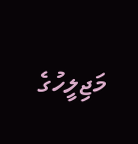މަޖިލީހުގެ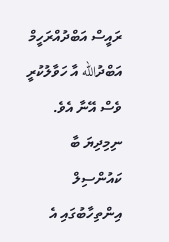ރައީސް އަބްދުއްރަހީމް އަބްދުالله އާ ހަވާލުކުރީ ވެސް އޭނާ އެވެ.
ނިމިދިޔަ ބާ ކައުންސިލް އިންތިހާބުގައި އެ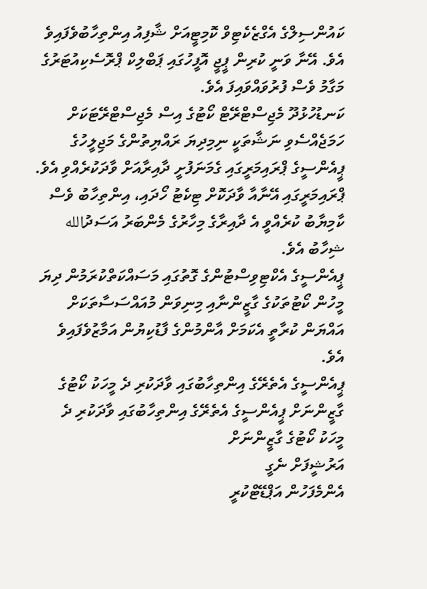ކައުންސިލްގެ އެގްޒެކެޓިވް ކޮމިޓީއަށް ޝާފިއު އިންތިހާބުވެފައިވެ އެވެ. އޭނާ ވަނީ ކުރިން ޕީޖީ އޮފީހުގައި ޕަބްލިކް ޕްރޮސެކިއުޓަރުގެ މަގާމު ވެސް ފުރުވައްވައިފަ އެވެ.
ކަނޑުހުޅުދޫ މެޖިސްޓްރޭޓް ކޯޓުގެ އިސް މެޖިސްޓްރޭޓަކަށް ހަމަޖެއްސެވި ނަޝާތަކީ ނިމިދިޔަ ރައްޔިތުންގެ މަޖިލީހުގެ ޕީއެންސީގެ ޕްރައިމަރީގައި ގެމަނަފުށީ ދާއިރާއަށް ވާދަކުރެއްވި އެވެ. ޕްރައިމަރީގައި އޭނާއާ ވާދަކޮށް ޓިކެޓު ހޯދައި، އިންތިހާބު ވެސް ކާމިޔާބު ކުރެއްވީ އެ ދާއިރާގެ މިހާރުގެ މެންބަރު އަސަދުالله ޝިހާބު އެވެ.
ޕީއެންސީގެ އެކްޓިވިސްޓުންގެ ގޮތުގައި މަސައްކަތްކުރަމުން ދިޔަ މީހުން ކޯޓުތަކުގެ ގާޒީންނާއި މިނިވަން މުއައްސަސާތަކަށް އައްޔަން ކުރާތީ އެކަމަށް އާންމުންގެ ފާޑުކިޔުން އަމާޒުވެފައިވެ އެވެ.
ޕީއެންސީގެ އެތެރޭގެ އިންތިހާބުގައި ވާދަކުރި ދެ މީހަކު ކޯޓުގެ ގާޒީންނަށް ޕީއެންސީގެ އެތެރޭގެ އިންތިހާބުގައި ވާދަކުރި ދެ މީހަކު ކޯޓުގެ ގާޒީންނަށް
އަރުޝީފަށް ނެގީ
އެންމެފަހުން އަޕްޑޭޓްކުރީ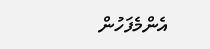އެންމެފަހުން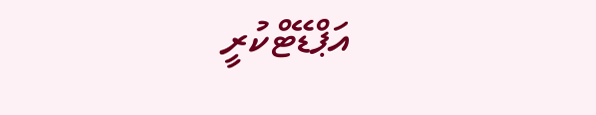އަޕްޑޭޓްކުރީ